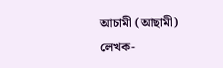আচামী (আছামী)
লেখক-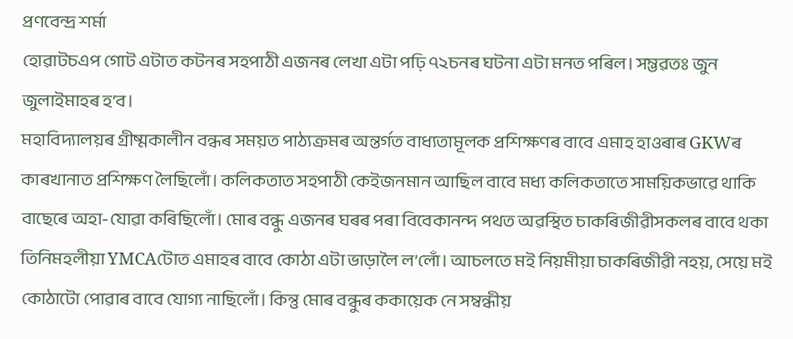প্ৰণবেন্দ্ৰ শৰ্মা
হোৱাটচএপ গোট এটাত কটনৰ সহপাঠী এজনৰ লেখা এটা পঢ়ি ৭২চনৰ ঘটনা এটা মনত পৰিল। সম্ভৱতঃ জুন জুলাইমাহৰ হ’ব।
মহাবিদ্যালয়ৰ গ্ৰীষ্মকালীন বন্ধৰ সময়ত পাঠ্যক্ৰমৰ অন্তৰ্গত বাধ্যতামূলক প্ৰশিক্ষণৰ বাবে এমাহ হাওৰাৰ GKWৰ কাৰখানাত প্ৰশিক্ষণ লৈছিলোঁ। কলিকতাত সহপাঠী কেইজনমান আছিল বাবে মধ্য কলিকতাতে সাময়িকভাৱে থাকি বাছেৰে অহা-যোৱা কৰিছিলোঁ। মোৰ বন্ধু এজনৰ ঘৰৰ পৰা বিবেকানন্দ পথত অৱস্থিত চাকৰিজীৱীসকলৰ বাবে থকা তিনিমহলীয়া YMCAটোত এমাহৰ বাবে কোঠা এটা ভাড়ালৈ ল’লোঁ। আচলতে মই নিয়মীয়া চাকৰিজীৱী নহয়, সেয়ে মই কোঠাটো পোৱাৰ বাবে যোগ্য নাছিলোঁ। কিন্তু মোৰ বন্ধুৰ ককায়েক নে সম্বন্ধীয়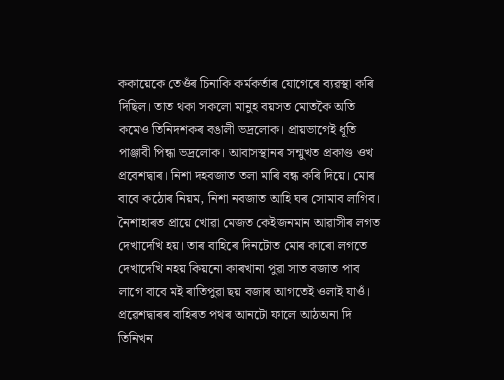ককায়েকে তেওঁৰ চিনাকি কৰ্মকৰ্তাৰ যোগেৰে ব্যৱস্থা কৰি দিছিল। তাত থকা সকলো মানুহ বয়সত মোতকৈ অতি কমেও তিনিদশকৰ বঙালী ভদ্ৰলোক। প্ৰায়ভাগেই ধূতি পাঞ্জাবী পিন্ধা ভদ্ৰলোক। আবাসস্থানৰ সন্মুখত প্ৰকাণ্ড ওখ প্ৰবেশদ্বাৰ। নিশা দহবজাত তলা মাৰি বন্ধ কৰি দিয়ে। মোৰ বাবে কঠোৰ নিয়ম, নিশা নবজাত আহি ঘৰ সোমাব লাগিব। নৈশাহাৰত প্ৰায়ে খোৱা মেজত কেইজনমান আৱাসীৰ লগত দেখাদেখি হয়। তাৰ বাহিৰে দিনটোত মোৰ কাৰো লগতে দেখাদেখি নহয় কিয়নো কাৰখানা পুৱা সাত বজাত পাব লাগে বাবে মই ৰাতিপুৱা ছয় বজাৰ আগতেই ওলাই যাওঁ। প্ৰৱেশদ্বাৰৰ বাহিৰত পথৰ আনটো ফালে আঠঅনা দি তিনিখন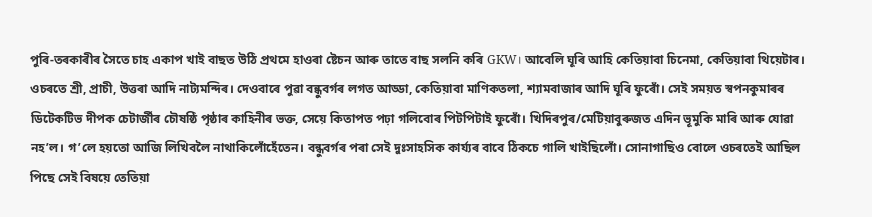পুৰি-তৰকাৰীৰ সৈতে চাহ একাপ খাই বাছত উঠি প্ৰথমে হাওৰা ষ্টেচন আৰু তাতে বাছ সলনি কৰি GKW। আবেলি ঘূৰি আহি কেতিয়াবা চিনেমা, কেতিয়াবা থিয়েটাৰ। ওচৰতে শ্ৰী, প্ৰাচী, উত্তৰা আদি নাট্যমন্দিৰ। দেওবাৰে পুৱা বন্ধুবৰ্গৰ লগত আড্ডা, কেতিয়াবা মাণিকতলা, শ্যামবাজাৰ আদি ঘূৰি ফুৰোঁ। সেই সময়ত স্বপনকুমাৰৰ ডিটেকটিভ দীপক চেটাৰ্জীৰ চৌষষ্ঠি পৃষ্ঠাৰ কাহিনীৰ ভক্ত, সেয়ে কিতাপত পঢ়া গলিবোৰ পিটপিটাই ফুৰোঁ। খিদিৰপুৰ/মেটিয়াবুৰুজত এদিন ভূমুকি মাৰি আৰু যোৱা নহ’ল। গ’লে হয়তো আজি লিখিবলৈ নাথাকিলোঁহেঁতেন। বন্ধুবৰ্গৰ পৰা সেই দুঃসাহসিক কাৰ্য্যৰ বাবে ঠিকচে গালি খাইছিলোঁ। সোনাগাছিও বোলে ওচৰতেই আছিল পিছে সেই বিষয়ে তেতিয়া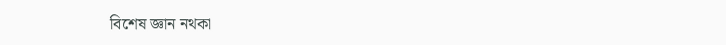বিশেষ জ্ঞান নথকা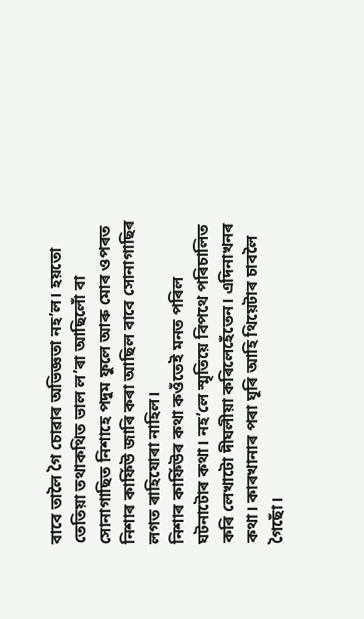বাবে তালৈ গৈ চোৱাৰ অভিজ্ঞতা নহ’ল। হয়তো তেতিয়া তথাকথিত ভাল ল’ৰা আছিলোঁ বা সোনাগাছিত নিশাহে পদুম ফুলে আৰু মোৰ ওপৰত নিশাৰ কাৰ্ফিউ জাৰি কৰা আছিল বাবে সোনাগাছিৰ লগত ৰাহিযোৰা নাহিল।
নিশাৰ কাৰ্ফিউৰ কথা কওঁতেই মনত পৰিল ঘটনাটোৰ কথা। নহ’লে স্মৃতিয়ে বিপথে পৰিচালিত কৰি লেখাটো দীঘলীয়া কৰিলেহেঁতেন। এদিনাখনৰ কথা। কাৰখানাৰ পৰা ঘূৰি আহি থিয়েটাৰ চাবলৈ গৈছোঁ।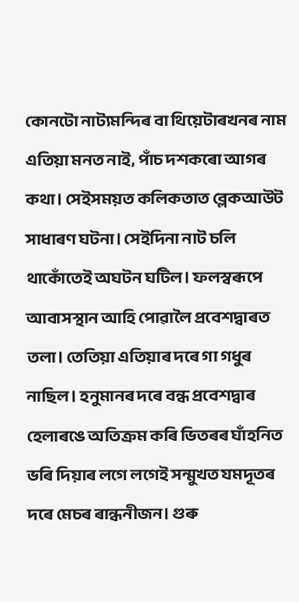কোনটো নাট্যমন্দিৰ বা থিয়েটাৰখনৰ নাম এতিয়া মনত নাই, পাঁচ দশকৰো আগৰ কথা। সেইসময়ত কলিকতাত ব্লেকআউট সাধাৰণ ঘটনা। সেইদিনা নাট চলি থাকোঁতেই অঘটন ঘটিল। ফলস্বৰূপে আবাসস্থান আহি পোৱালৈ প্ৰবেশদ্বাৰত তলা। তেতিয়া এতিয়াৰ দৰে গা গধুৰ নাছিল। হনুমানৰ দৰে বন্ধ প্ৰবেশদ্বাৰ হেলাৰঙে অতিক্ৰম কৰি ভিতৰৰ ঘাঁহনিত ভৰি দিয়াৰ লগে লগেই সন্মুখত যমদূতৰ দৰে মেচৰ ৰান্ধনীজন। গুৰু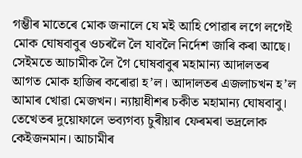গম্ভীৰ মাতেৰে মোক জনালে যে মই আহি পোৱাৰ লগে লগেই মোক ঘোষবাবুৰ ওচৰলৈ লৈ যাবলৈ নিৰ্দেশ জাৰি কৰা আছে। সেইমতে আচামীক লৈ গৈ ঘোষবাবুৰ মহামান্য আদালতৰ আগত মোক হাজিৰ কৰোৱা হ’ল। আদালতৰ এজলাচখন হ’ল আমাৰ খোৱা মেজখন। ন্যায়াধীশৰ চকীত মহামান্য ঘোষবাবু। তেখেতৰ দুয়োফালে ভব্যগব্য চুৰীয়াৰ ফেৰমৰা ভদ্ৰলোক কেইজনমান। আচামীৰ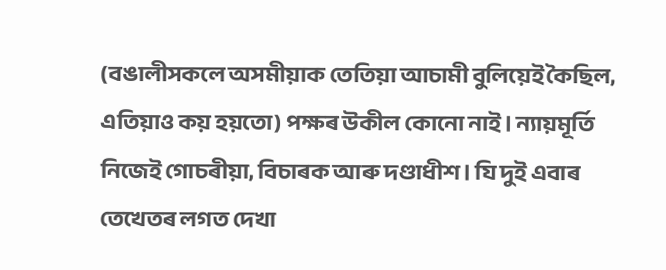(বঙালীসকলে অসমীয়াক তেতিয়া আচামী বুলিয়েই কৈছিল, এতিয়াও কয় হয়তো) পক্ষৰ উকীল কোনো নাই। ন্যায়মূৰ্তি নিজেই গোচৰীয়া, বিচাৰক আৰু দণ্ডাধীশ। যি দুই এবাৰ তেখেতৰ লগত দেখা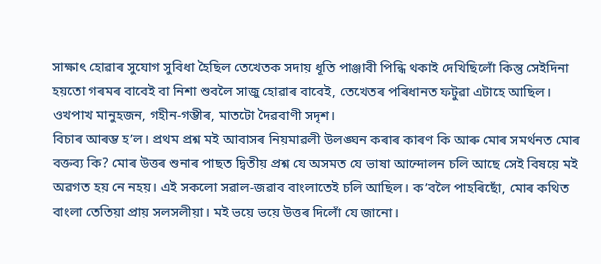সাক্ষাৎ হোৱাৰ সুযোগ সুবিধা হৈছিল তেখেতক সদায় ধূতি পাঞ্জাবী পিন্ধি থকাই দেখিছিলোঁ কিন্তু সেইদিনা হয়তো গৰমৰ বাবেই বা নিশা শুবলৈ সাজু হোৱাৰ বাবেই, তেখেতৰ পৰিধানত ফটুৱা এটাহে আছিল। ওখপাখ মানুহজন, গহীন-গম্ভীৰ, মাতটো দৈৱবাণী সদৃশ।
বিচাৰ আৰম্ভ হ’ল। প্ৰথম প্ৰশ্ন মই আবাসৰ নিয়মাৱলী উলঙ্ঘন কৰাৰ কাৰণ কি আৰু মোৰ সমৰ্থনত মোৰ বক্তব্য কি? মোৰ উত্তৰ শুনাৰ পাছত দ্বিতীয় প্ৰশ্ন যে অসমত যে ভাষা আন্দোলন চলি আছে সেই বিষয়ে মই অৱগত হয় নে নহয়। এই সকলো সৱাল-জৱাব বাংলাতেই চলি আছিল। ক’বলৈ পাহৰিছোঁ, মোৰ কথিত বাংলা তেতিয়া প্ৰায় সলসলীয়া। মই ভয়ে ভয়ে উত্তৰ দিলোঁ যে জানো।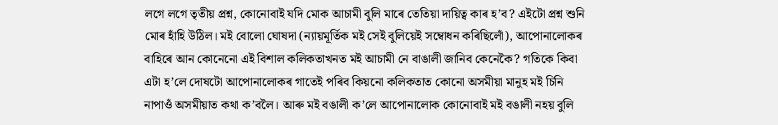লগে লগে তৃতীয় প্ৰশ্ন, কোনোবাই যদি মোক আচামী বুলি মাৰে তেতিয়া দায়িত্ব কাৰ হ’ব? এইটো প্ৰশ্ন শুনি মোৰ হাঁহি উঠিল। মই বোলো ঘোষদা (ন্যায়মূৰ্তিক মই সেই বুলিয়েই সম্বোধন কৰিছিলোঁ), আপোনালোকৰ বাহিৰে আন কোনেনো এই বিশাল কলিকতাখনত মই আচামী নে বাঙালী জানিব কেনেকৈ? গতিকে কিবা এটা হ’লে দোষটো আপোনালোকৰ গাতেই পৰিব কিয়নো কলিকতাত কোনো অসমীয়া মানুহ মই চিনি নাপাওঁ অসমীয়াত কথা ক’বলৈ। আৰু মই বঙালী ক’লে আপোনালোক কোনোবাই মই বঙালী নহয় বুলি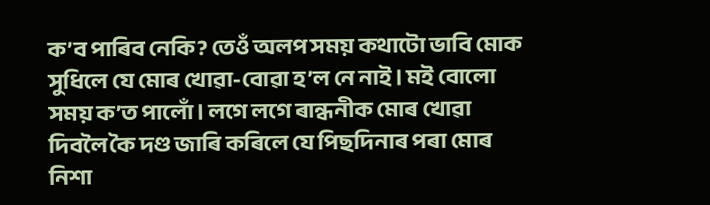ক’ব পাৰিব নেকি? তেওঁ অলপ সময় কথাটো ভাবি মোক সুধিলে যে মোৰ খোৱা-বোৱা হ’ল নে নাই। মই বোলো সময় ক’ত পালোঁ। লগে লগে ৰান্ধনীক মোৰ খোৱা দিবলৈ কৈ দণ্ড জাৰি কৰিলে যে পিছদিনাৰ পৰা মোৰ নিশা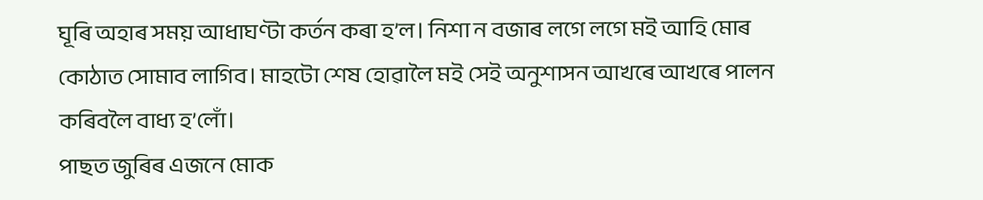ঘূৰি অহাৰ সময় আধাঘণ্টা কৰ্তন কৰা হ’ল। নিশা ন বজাৰ লগে লগে মই আহি মোৰ কোঠাত সোমাব লাগিব। মাহটো শেষ হোৱালৈ মই সেই অনুশাসন আখৰে আখৰে পালন কৰিবলৈ বাধ্য হ’লোঁ।
পাছত জুৰিৰ এজনে মোক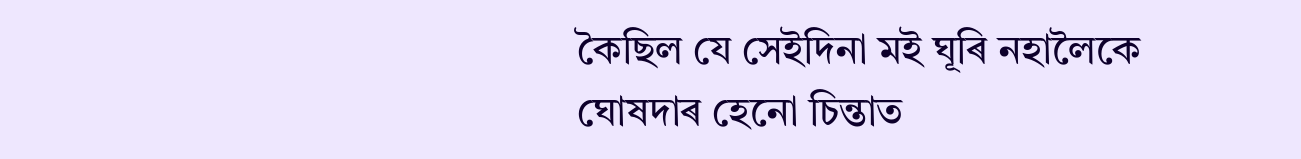কৈছিল যে সেইদিনা মই ঘূৰি নহালৈকে ঘোষদাৰ হেনো চিন্তাত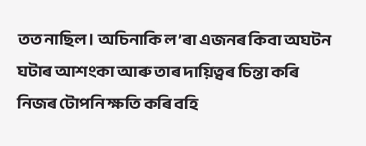তত নাছিল। অচিনাকি ল’ৰা এজনৰ কিবা অঘটন ঘটাৰ আশংকা আৰু তাৰ দায়িত্বৰ চিন্তা কৰি নিজৰ টোপনি ক্ষতি কৰি বহি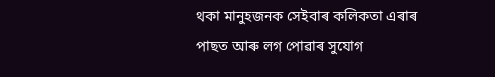থকা মানুহজনক সেইবাৰ কলিকতা এৰাৰ পাছত আৰু লগ পোৱাৰ সুযোগ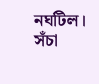নঘটিল। সঁচা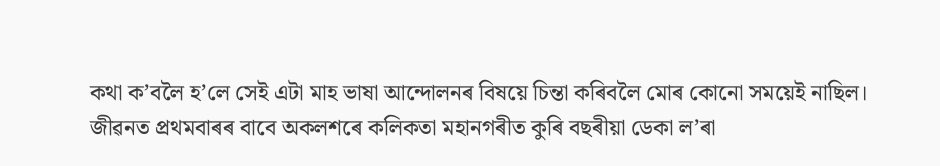কথা ক’বলৈ হ’লে সেই এটা মাহ ভাষা আন্দোলনৰ বিষয়ে চিন্তা কৰিবলৈ মোৰ কোনো সময়েই নাছিল। জীৱনত প্ৰথমবাৰৰ বাবে অকলশৰে কলিকতা মহানগৰীত কুৰি বছৰীয়া ডেকা ল’ৰা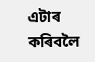এটাৰ কৰিবলৈ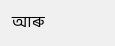আৰু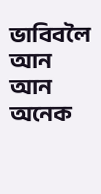ভাবিবলৈ আন আন অনেক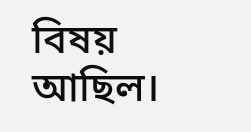বিষয় আছিল।